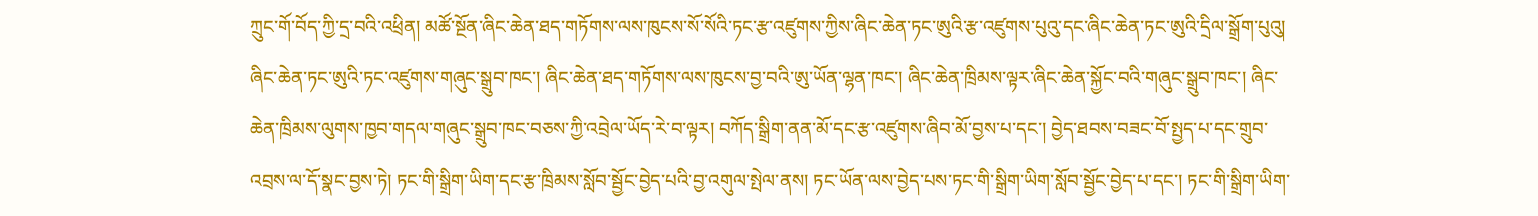ཀྲུང་གོ་བོད་ཀྱི་དྲ་བའི་འཕྲིན། མཚོ་སྔོན་ཞིང་ཆེན་ཐད་གཏོགས་ལས་ཁུངས་སོ་སོའི་ཏང་རྩ་འཛུགས་ཀྱིས་ཞིང་ཆེན་ཏང་ཨུའི་རྩ་འཛུགས་པུའུ་དང་ཞིང་ཆེན་ཏང་ཨུའི་དྲིལ་སྒྲོག་པུའུ། ཞིང་ཆེན་ཏང་ཨུའི་ཏང་འཛུགས་གཞུང་སྒྲུབ་ཁང་། ཞིང་ཆེན་ཐད་གཏོགས་ལས་ཁུངས་བྱ་བའི་ཨུ་ཡོན་ལྷན་ཁང་། ཞིང་ཆེན་ཁྲིམས་ལྟར་ཞིང་ཆེན་སྐྱོང་བའི་གཞུང་སྒྲུབ་ཁང་། ཞིང་ཆེན་ཁྲིམས་ལུགས་ཁྱབ་གདལ་གཞུང་སྒྲུབ་ཁང་བཅས་ཀྱི་འབྲེལ་ཡོད་རེ་བ་ལྟར། བཀོད་སྒྲིག་ནན་མོ་དང་རྩ་འཛུགས་ཞིབ་མོ་བྱས་པ་དང་། བྱེད་ཐབས་བཟང་བོ་སྤྱད་པ་དང་གྲུབ་འབྲས་ལ་དོ་སྣང་བྱས་ཏེ། ཏང་གི་སྒྲིག་ཡིག་དང་རྩ་ཁྲིམས་སློབ་སྦྱོང་བྱེད་པའི་བྱ་འགུལ་སྤེལ་ནས། ཏང་ཡོན་ལས་བྱེད་པས་ཏང་གི་སྒྲིག་ཡིག་སློབ་སྦྱོང་བྱེད་པ་དང་། ཏང་གི་སྒྲིག་ཡིག་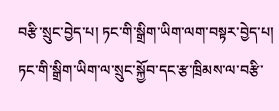བརྩི་སྲུང་བྱེད་པ། ཏང་གི་སྒྲིག་ཡིག་ལག་བསྟར་བྱེད་པ། ཏང་གི་སྒྲིག་ཡིག་ལ་སྲུང་སྐྱོབ་དང་རྩ་ཁྲིམས་ལ་བརྩི་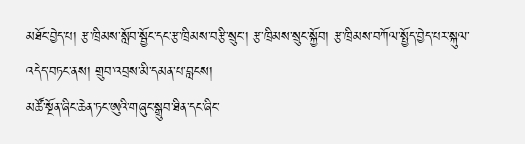མཐོང་བྱེད་པ། རྩ་ཁྲིམས་སློབ་སྦྱོང་དང་རྩ་ཁྲིམས་བརྩི་སྲུང་། རྩ་ཁྲིམས་སྲུང་སྐྱོབ། རྩ་ཁྲིམས་བཀོལ་སྤྱོད་བྱེད་པར་སྐུལ་འདེད་བཏང་ནས། གྲུབ་འབྲས་མི་དམན་པ་བླངས།
མཚོ་སྔོན་ཞིང་ཆེན་ཏང་ཨུའི་གཞུང་སྒྲུབ་ཐིན་དང་ཞིང་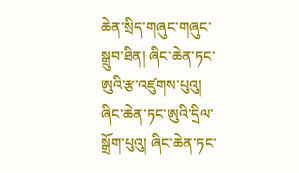ཆེན་སྲིད་གཞུང་གཞུང་སྒྲུབ་ཐིན། ཞིང་ཆེན་ཏང་ཨུའི་རྩ་འཛུགས་པུའུ། ཞིང་ཆེན་ཏང་ཨུའི་དྲིལ་སྒྲོག་པུའུ། ཞིང་ཆེན་ཏང་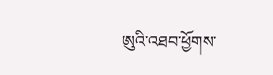ཨུའི་འཐབ་ཕྱོགས་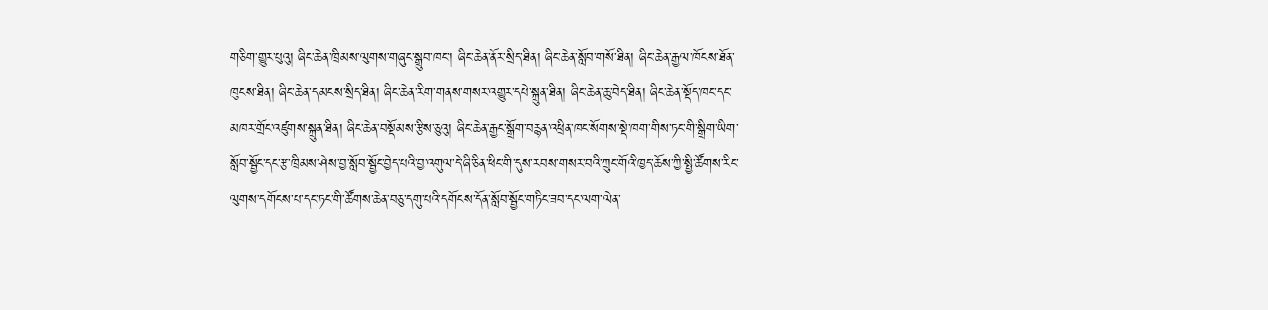གཅིག་གྱུར་པུའུ། ཞིང་ཆེན་ཁྲིམས་ལུགས་གཞུང་སྒྲུབ་ཁང་། ཞིང་ཆེན་ནོར་སྲིད་ཐིན། ཞིང་ཆེན་སློབ་གསོ་ཐིན། ཞིང་ཆེན་རྒྱལ་ཁོངས་ཐོན་ཁུངས་ཐིན། ཞིང་ཆེན་དམངས་སྲིད་ཐིན། ཞིང་ཆེན་རིག་གནས་གསར་འགྱུར་དཔེ་སྐྲུན་ཐིན། ཞིང་ཆེན་ཆུ་བེད་ཐིན། ཞིང་ཆེན་སྡོད་ཁང་དང་མཁར་གྲོང་འཛུགས་སྐྲུན་ཐིན། ཞིང་ཆེན་བསྡོམས་རྩིས་ཅུའུ། ཞིང་ཆེན་རྒྱང་སྒྲོག་བརྙན་འཕྲིན་ཁང་སོགས་སྡེ་ཁག་གིས་ཏང་གི་སྒྲིག་ཡིག་སློབ་སྦྱོང་དང་རྩ་ཁྲིམས་ཤེས་བྱ་སློབ་སྦྱོང་བྱེད་པའི་བྱ་འགུལ་དེ་ཞི་ཅིན་ཕིང་གི་དུས་རབས་གསར་བའི་ཀྲུང་གོའི་ཁྱད་ཆོས་ཀྱི་སྤྱི་ཚོགས་རིང་ལུགས་དགོངས་པ་དང་ཏང་གི་ཚོགས་ཆེན་བཅུ་དགུ་པའི་དགོངས་དོན་སློབ་སྦྱོང་གཏིང་ཟབ་དང་ལག་ལེན་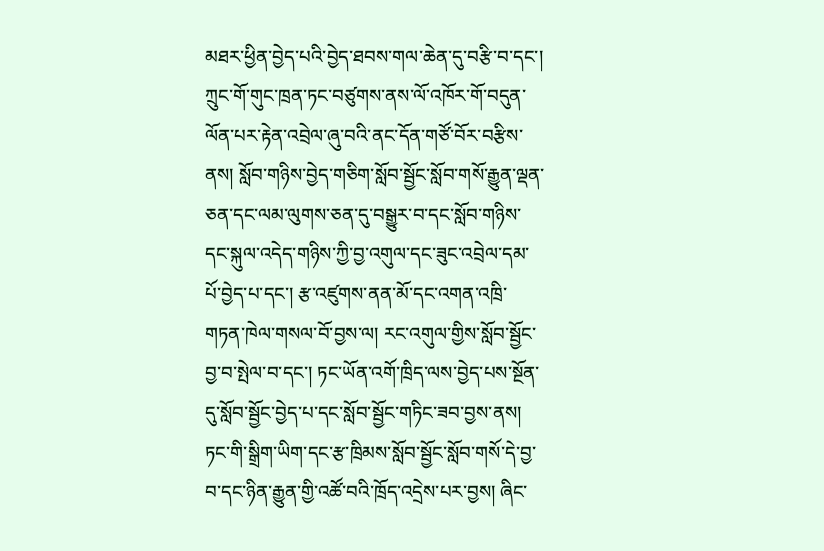མཐར་ཕྱིན་བྱེད་པའི་བྱེད་ཐབས་གལ་ཆེན་དུ་བརྩི་བ་དང་། ཀྲུང་གོ་གུང་ཁྲན་ཏང་བཙུགས་ནས་ལོ་འཁོར་གོ་བདུན་ལོན་པར་རྟེན་འབྲེལ་ཞུ་བའི་ནང་དོན་གཙོ་བོར་བརྩིས་ནས། སློབ་གཉིས་བྱེད་གཅིག་སློབ་སྦྱོང་སློབ་གསོ་རྒྱུན་ལྡན་ཅན་དང་ལམ་ལུགས་ཅན་དུ་བསྒྱུར་བ་དང་སློབ་གཉིས་དང་སྐུལ་འདེད་གཉིས་ཀྱི་བྱ་འགུལ་དང་ཟུང་འབྲེལ་དམ་པོ་བྱེད་པ་དང་། རྩ་འཛུགས་ནན་མོ་དང་འགན་འཁྲི་གཏན་ཁེལ་གསལ་བོ་བྱས་ལ། རང་འགུལ་གྱིས་སློབ་སྦྱོང་བྱ་བ་སྤེལ་བ་དང་། ཏང་ཡོན་འགོ་ཁྲིད་ལས་བྱེད་པས་སྔོན་དུ་སློབ་སྦྱོང་བྱེད་པ་དང་སློབ་སྦྱོང་གཏིང་ཟབ་བྱས་ནས། ཏང་གི་སྒྲིག་ཡིག་དང་རྩ་ཁྲིམས་སློབ་སྦྱོང་སློབ་གསོ་དེ་བྱ་བ་དང་ཉིན་རྒྱུན་གྱི་འཚོ་བའི་ཁྲོད་འདྲེས་པར་བྱས། ཞིང་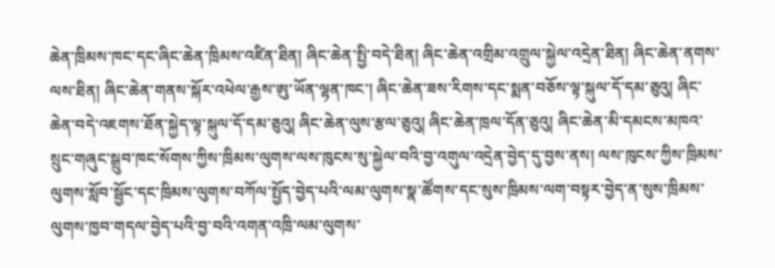ཆེན་ཁྲིམས་ཁང་དང་ཞིང་ཆེན་ཁྲིམས་འཛིན་ཐིན། ཞིང་ཆེན་སྤྱི་བདེ་ཐིན། ཞིང་ཆེན་འགྲིམ་འགྲུལ་སྐྱེལ་འདྲེན་ཐིན། ཞིང་ཆེན་ནགས་ལས་ཐིན། ཞིང་ཆེན་གནས་སྐོར་འཕེལ་རྒྱས་ཨུ་ཡོན་ལྷན་ཁང་། ཞིང་ཆེན་ཟས་རིགས་དང་སྨན་བཅོས་ལྟ་སྐུལ་དོ་དམ་ཅུའུ། ཞིང་ཆེན་བདེ་འཇགས་ཐོན་སྐྱེད་ལྟ་སྐུལ་དོ་དམ་ཅུའུ། ཞིང་ཆེན་ལུས་རྩལ་ཅུའུ། ཞིང་ཆེན་ཁྲལ་དོན་ཅུའུ། ཞིང་ཆེན་མི་དམངས་མཁའ་སྲུང་གཞུང་སྒྲུབ་ཁང་སོགས་ཀྱིས་ཁྲིམས་ལུགས་ལས་ཁུངས་སུ་སྐྱེལ་བའི་བྱ་འགུལ་འདྲེན་བྱེད་དུ་བྱས་ནས། ལས་ཁུངས་ཀྱིས་ཁྲིམས་ལུགས་སློབ་སྦྱོང་དང་ཁྲིམས་ལུགས་བཀོལ་སྤྱོད་བྱེད་པའི་ལམ་ལུགས་སྣ་ཚོགས་དང་སུས་ཁྲིམས་ལག་བསྟར་བྱེད་ན་སུས་ཁྲིམས་ལུགས་ཁྱབ་གདལ་བྱེད་པའི་བྱ་བའི་འགན་འཁྲི་ལམ་ལུགས་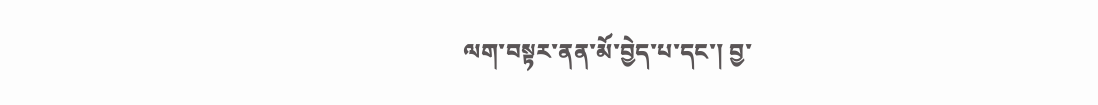ལག་བསྟར་ནན་མོ་བྱེད་པ་དང་། བྱ་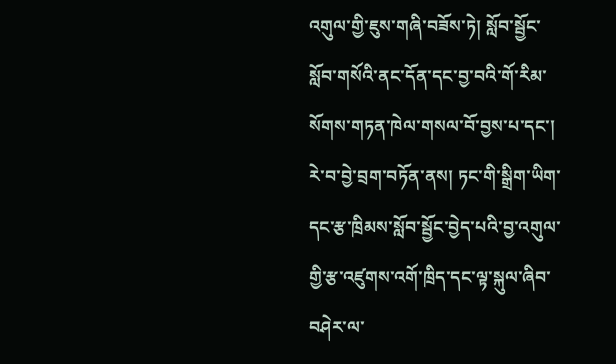འགུལ་གྱི་ཇུས་གཞི་བཟོས་ཏེ། སློབ་སྦྱོང་སློབ་གསོའི་ནང་དོན་དང་བྱ་བའི་གོ་རིམ་སོགས་གཏན་ཁེལ་གསལ་བོ་བྱས་པ་དང་། རེ་བ་བྱེ་བྲག་བཏོན་ནས། ཏང་གི་སྒྲིག་ཡིག་དང་རྩ་ཁྲིམས་སློབ་སྦྱོང་བྱེད་པའི་བྱ་འགུལ་གྱི་རྩ་འཛུགས་འགོ་ཁྲིད་དང་ལྟ་སྐུལ་ཞིབ་བཤེར་ལ་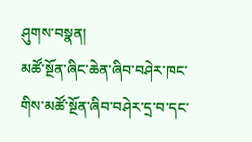ཤུགས་བསྣན།
མཚོ་སྔོན་ཞིང་ཆེན་ཞིབ་བཤེར་ཁང་གིས་མཚོ་སྔོན་ཞིབ་བཤེར་དྲ་བ་དང་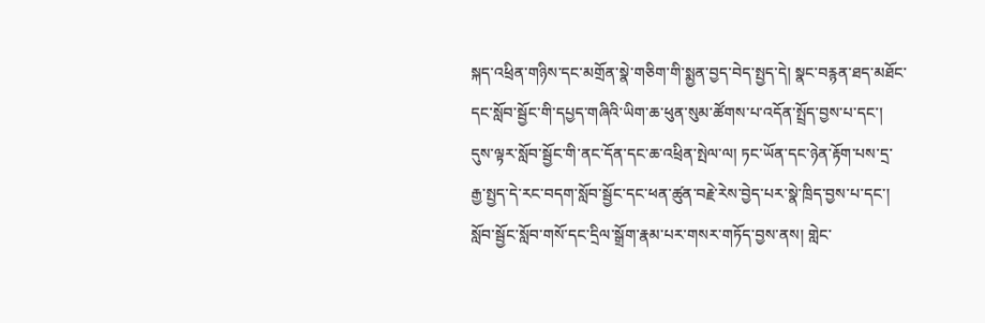སྐད་འཕྲིན་གཉིས་དང་མགྲོན་སྣེ་གཅིག་གི་སྨྱན་བྱད་བེད་སྤྱད་དེ། སྣང་བརྙན་ཐད་མཐོང་དང་སློབ་སྦྱོང་གི་དཔྱད་གཞིའི་ཡིག་ཆ་ཕུན་སུམ་ཚོགས་པ་འདོན་སྤྲོད་བྱས་པ་དང་། དུས་ལྟར་སློབ་སྦྱོང་གི་ནང་དོན་དང་ཆ་འཕྲིན་སྤེལ་ལ། ཏང་ཡོན་དང་ཉེན་རྟོག་པས་དྲ་རྒྱ་སྤྱད་དེ་རང་བདག་སློབ་སྦྱོང་དང་ཕན་ཚུན་བརྗེ་རེས་བྱེད་པར་སྣེ་ཁྲིད་བྱས་པ་དང་། སློབ་སྦྱོང་སློབ་གསོ་དང་དྲིལ་སྒྲོག་རྣམ་པར་གསར་གཏོད་བྱས་ནས། གླེང་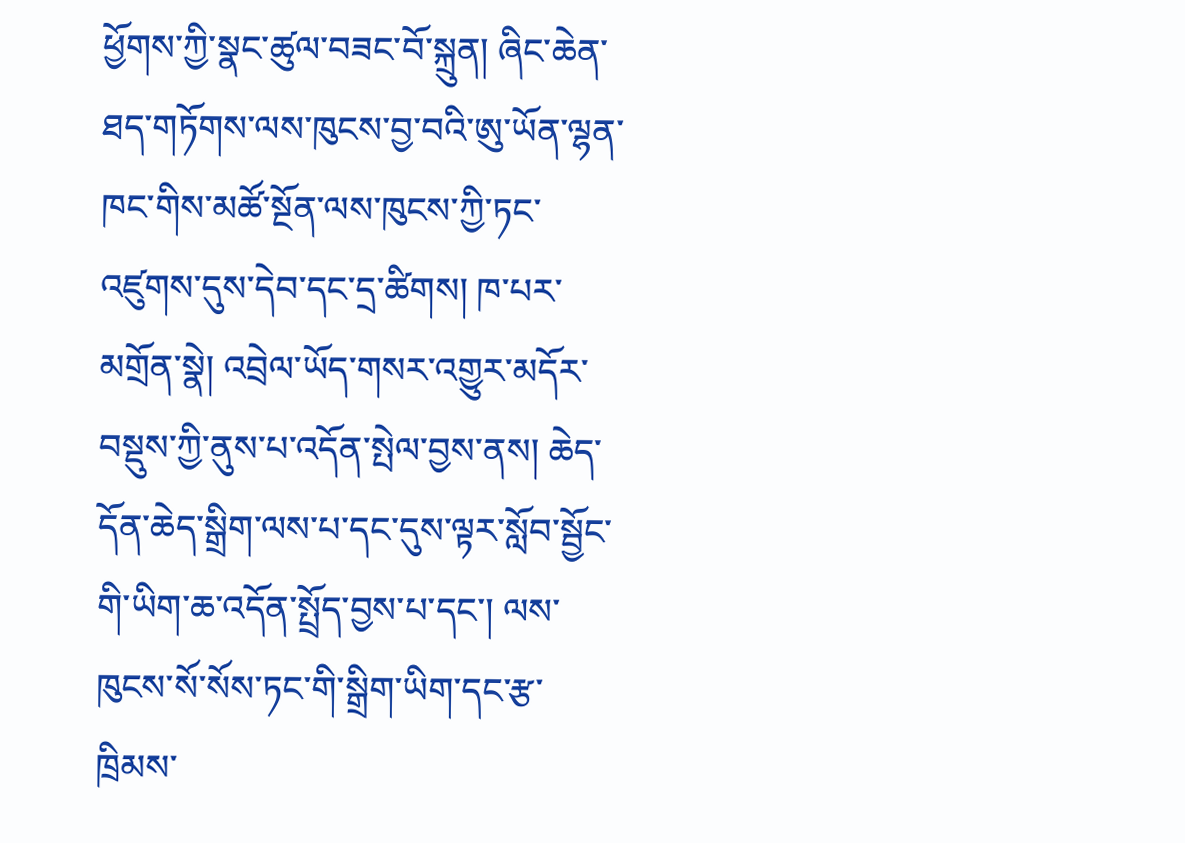ཕྱོགས་ཀྱི་སྣང་ཚུལ་བཟང་བོ་སྐྲུན། ཞིང་ཆེན་ཐད་གཏོགས་ལས་ཁུངས་བྱ་བའི་ཨུ་ཡོན་ལྷན་ཁང་གིས་མཚོ་སྔོན་ལས་ཁུངས་ཀྱི་ཏང་འཛུགས་དུས་དེབ་དང་དྲ་ཚིགས། ཁ་པར་མགྲོན་སྣེ། འབྲེལ་ཡོད་གསར་འགྱུར་མདོར་བསྡུས་ཀྱི་ནུས་པ་འདོན་སྤེལ་བྱས་ནས། ཆེད་དོན་ཆེད་སྒྲིག་ལས་པ་དང་དུས་ལྟར་སློབ་སྦྱོང་གི་ཡིག་ཆ་འདོན་སྤྲོད་བྱས་པ་དང་། ལས་ཁུངས་སོ་སོས་ཏང་གི་སྒྲིག་ཡིག་དང་རྩ་ཁྲིམས་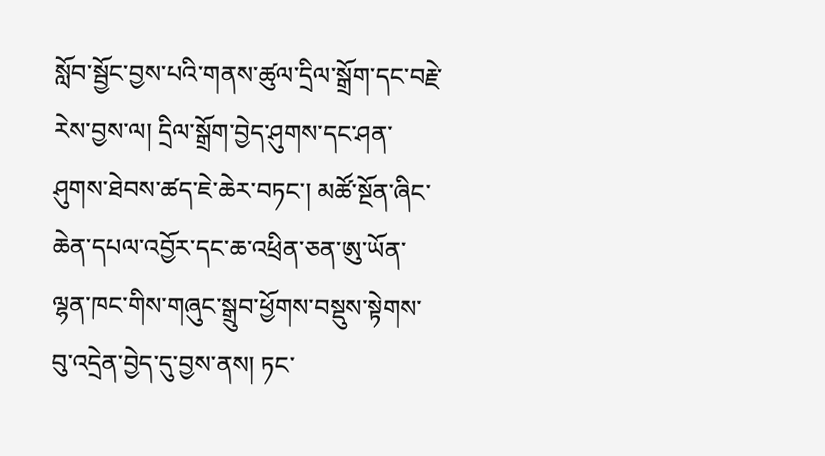སློབ་སྦྱོང་བྱས་པའི་གནས་ཚུལ་དྲིལ་སྒྲོག་དང་བརྗེ་རེས་བྱས་ལ། དྲིལ་སྒྲོག་བྱེད་ཤུགས་དང་ཤན་ཤུགས་ཐེབས་ཚད་ཇེ་ཆེར་བཏང་། མཚོ་སྔོན་ཞིང་ཆེན་དཔལ་འབྱོར་དང་ཆ་འཕྲིན་ཅན་ཨུ་ཡོན་ལྷན་ཁང་གིས་གཞུང་སྒྲུབ་ཕྱོགས་བསྡུས་སྟེགས་བུ་འདྲེན་བྱེད་དུ་བྱས་ནས། ཏང་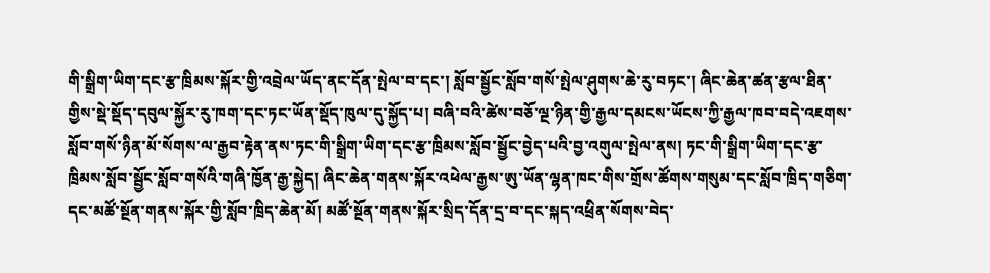གི་སྒྲིག་ཡིག་དང་རྩ་ཁྲིམས་སྐོར་གྱི་འབྲེལ་ཡོད་ནང་དོན་སྤེལ་བ་དང་། སློབ་སྦྱོང་སློབ་གསོ་སྤེལ་ཤུགས་ཆེ་རུ་བཏང་། ཞིང་ཆེན་ཚན་རྩལ་ཐིན་གྱིས་སྡེ་སྡོད་དབུལ་སྐྱོར་རུ་ཁག་དང་ཏང་ཡོན་སྡོད་ཁུལ་དུ་སྐྱོད་པ། བཞི་བའི་ཚེས་བཅོ་ལྔ་ཉིན་གྱི་རྒྱལ་དམངས་ཡོངས་ཀྱི་རྒྱལ་ཁབ་བདེ་འཇགས་སློབ་གསོ་ཉིན་མོ་སོགས་ལ་རྒྱབ་རྟེན་ནས་ཏང་གི་སྒྲིག་ཡིག་དང་རྩ་ཁྲིམས་སློབ་སྦྱོང་བྱེད་པའི་བྱ་འགུལ་སྤེལ་ནས། ཏང་གི་སྒྲིག་ཡིག་དང་རྩ་ཁྲིམས་སློབ་སྦྱོང་སློབ་གསོའི་གཞི་ཁྱོན་རྒྱ་སྐྱེད། ཞིང་ཆེན་གནས་སྐོར་འཕེལ་རྒྱས་ཨུ་ཡོན་ལྷན་ཁང་གིས་གྲོས་ཚོགས་གསུམ་དང་སློབ་ཁྲིད་གཅིག་དང་མཚོ་སྔོན་གནས་སྐོར་གྱི་སློབ་ཁྲིད་ཆེན་མོ། མཚོ་སྔོན་གནས་སྐོར་སྲིད་དོན་དྲ་བ་དང་སྐད་འཕྲིན་སོགས་བེད་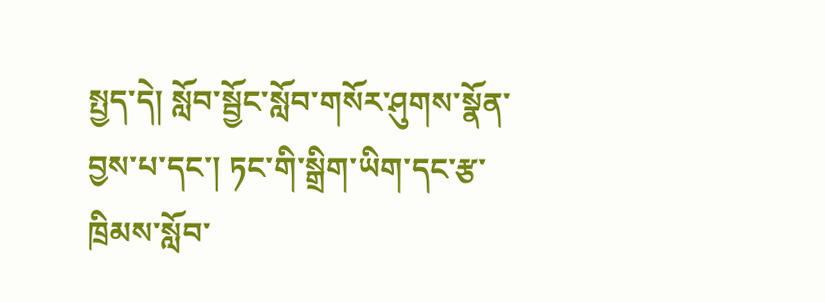སྤྱད་དེ། སློབ་སྦྱོང་སློབ་གསོར་ཤུགས་སྣོན་བྱས་པ་དང་། ཏང་གི་སྒྲིག་ཡིག་དང་རྩ་ཁྲིམས་སློབ་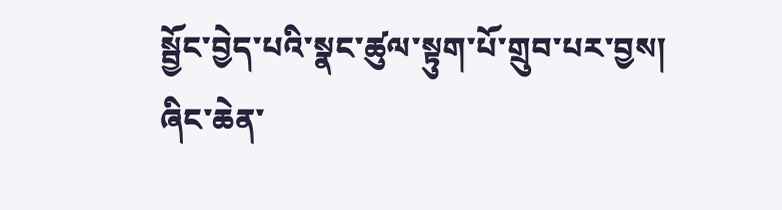སྦྱོང་བྱེད་པའི་སྣང་ཚུལ་སྟུག་པོ་གྲུབ་པར་བྱས།
ཞིང་ཆེན་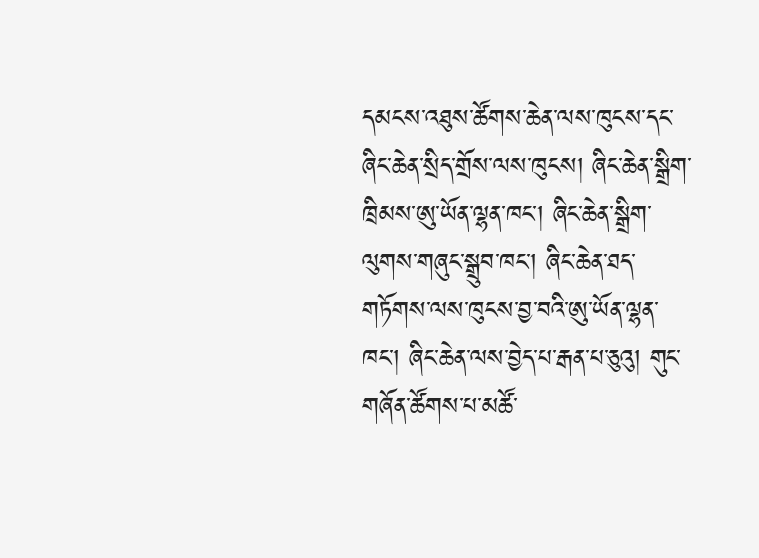དམངས་འཐུས་ཚོགས་ཆེན་ལས་ཁུངས་དང་ཞིང་ཆེན་སྲིད་གྲོས་ལས་ཁུངས། ཞིང་ཆེན་སྒྲིག་ཁྲིམས་ཨུ་ཡོན་ལྷན་ཁང་། ཞིང་ཆེན་སྒྲིག་ལུགས་གཞུང་སྒྲུབ་ཁང་། ཞིང་ཆེན་ཐད་གཏོགས་ལས་ཁུངས་བྱ་བའི་ཨུ་ཡོན་ལྷན་ཁང་། ཞིང་ཆེན་ལས་བྱེད་པ་རྒན་པ་ཅུའུ། གུང་གཞོན་ཚོགས་པ་མཚོ་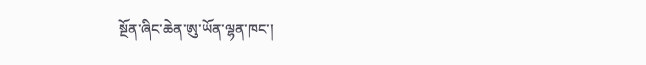སྔོན་ཞིང་ཆེན་ཨུ་ཡོན་ལྷན་ཁང་།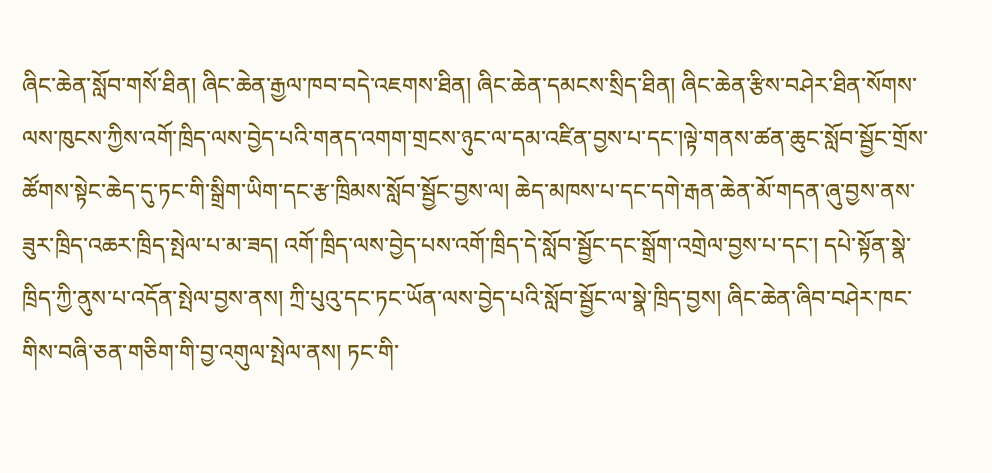ཞིང་ཆེན་སློབ་གསོ་ཐིན། ཞིང་ཆེན་རྒྱལ་ཁབ་བདེ་འཇགས་ཐིན། ཞིང་ཆེན་དམངས་སྲིད་ཐིན། ཞིང་ཆེན་རྩིས་བཤེར་ཐིན་སོགས་ལས་ཁུངས་ཀྱིས་འགོ་ཁྲིད་ལས་བྱེད་པའི་གནད་འགག་གྲངས་ཉུང་ལ་དམ་འཛིན་བྱས་པ་དང་།ལྟེ་གནས་ཚན་ཆུང་སློབ་སྦྱོང་གྲོས་ཚོགས་སྟེང་ཆེད་དུ་ཏང་གི་སྒྲིག་ཡིག་དང་རྩ་ཁྲིམས་སློབ་སྦྱོང་བྱས་ལ། ཆེད་མཁས་པ་དང་དགེ་རྒན་ཆེན་མོ་གདན་ཞུ་བྱས་ནས་ཟུར་ཁྲིད་འཆར་ཁྲིད་སྤེལ་པ་མ་ཟད། འགོ་ཁྲིད་ལས་བྱེད་པས་འགོ་ཁྲིད་དེ་སློབ་སྦྱོང་དང་སྒྲོག་འགྲེལ་བྱས་པ་དང་། དཔེ་སྟོན་སྣེ་ཁྲིད་ཀྱི་ནུས་པ་འདོན་སྤེལ་བྱས་ནས། ཀྲི་པུའུ་དང་ཏང་ཡོན་ལས་བྱེད་པའི་སློབ་སྦྱོང་ལ་སྣེ་ཁྲིད་བྱས། ཞིང་ཆེན་ཞིབ་བཤེར་ཁང་གིས་བཞི་ཅན་གཅིག་གི་བྱ་འགུལ་སྤེལ་ནས། ཏང་གི་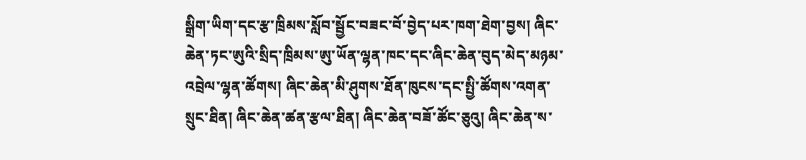སྒྲིག་ཡིག་དང་རྩ་ཁྲིམས་སློབ་སྦྱོང་བཟང་བོ་བྱེད་པར་ཁག་ཐེག་བྱས། ཞིང་ཆེན་ཏང་ཨུའི་སྲིད་ཁྲིམས་ཨུ་ཡོན་ལྷན་ཁང་དང་ཞིང་ཆེན་བུད་མེད་མཉམ་འབྲེལ་ལྷན་ཚོགས། ཞིང་ཆེན་མི་ཤུགས་ཐོན་ཁུངས་དང་སྤྱི་ཚོགས་འགན་སྲུང་ཐིན། ཞིང་ཆེན་ཚན་རྩལ་ཐིན། ཞིང་ཆེན་བཟོ་ཚོང་ཅུའུ། ཞིང་ཆེན་ས་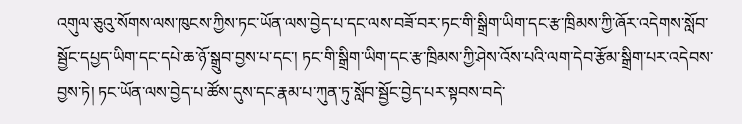འགུལ་ཅུའུ་སོགས་ལས་ཁུངས་ཀྱིས་ཏང་ཡོན་ལས་བྱེད་པ་དང་ལས་བཟོ་བར་ཏང་གི་སྒྲིག་ཡིག་དང་རྩ་ཁྲིམས་ཀྱི་ཞོར་འདེགས་སློབ་སྦྱོང་དཔྱད་ཡིག་དང་དཔེ་ཆ་ཉོ་སྒྲུབ་བྱས་པ་དང་། ཏང་གི་སྒྲིག་ཡིག་དང་རྩ་ཁྲིམས་ཀྱི་ཤེས་འོས་པའི་ལག་དེབ་རྩོམ་སྒྲིག་པར་འདེབས་བྱས་ཏེ། ཏང་ཡོན་ལས་བྱེད་པ་ཚོས་དུས་དང་རྣམ་པ་ཀུན་ཏུ་སློབ་སྦྱོང་བྱེད་པར་སྟབས་བདེ་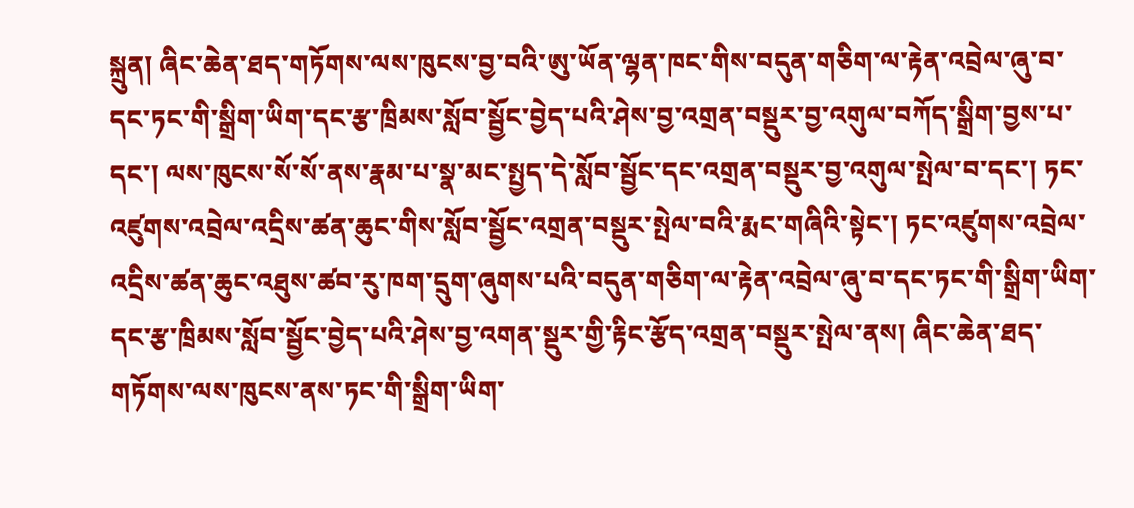སྐྲུན། ཞིང་ཆེན་ཐད་གཏོགས་ལས་ཁུངས་བྱ་བའི་ཨུ་ཡོན་ལྷན་ཁང་གིས་བདུན་གཅིག་ལ་རྟེན་འབྲེལ་ཞུ་བ་དང་ཏང་གི་སྒྲིག་ཡིག་དང་རྩ་ཁྲིམས་སློབ་སྦྱོང་བྱེད་པའི་ཤེས་བྱ་འགྲན་བསྡུར་བྱ་འགུལ་བཀོད་སྒྲིག་བྱས་པ་དང་། ལས་ཁུངས་སོ་སོ་ནས་རྣམ་པ་སྣ་མང་སྤྱད་དེ་སློབ་སྦྱོང་དང་འགྲན་བསྡུར་བྱ་འགུལ་སྤེལ་བ་དང་། ཏང་འཛུགས་འབྲེལ་འདྲིས་ཚན་ཆུང་གིས་སློབ་སྦྱོང་འགྲན་བསྡུར་སྤེལ་བའི་རྨང་གཞིའི་སྟེང་། ཏང་འཛུགས་འབྲེལ་འདྲིས་ཚན་ཆུང་འཐུས་ཚབ་རུ་ཁག་དྲུག་ཞུགས་པའི་བདུན་གཅིག་ལ་རྟེན་འབྲེལ་ཞུ་བ་དང་ཏང་གི་སྒྲིག་ཡིག་དང་རྩ་ཁྲིམས་སློབ་སྦྱོང་བྱེད་པའི་ཤེས་བྱ་འགན་སྡུར་གྱི་རྟིང་རྩོད་འགྲན་བསྡུར་སྤེལ་ནས། ཞིང་ཆེན་ཐད་གཏོགས་ལས་ཁུངས་ནས་ཏང་གི་སྒྲིག་ཡིག་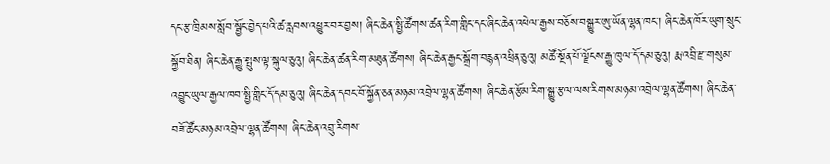དང་རྩ་ཁྲིམས་སློབ་སྦྱོང་བྱེད་པའི་ཚ་རླབས་འཕྱུར་བར་བྱས། ཞིང་ཆེན་སྤྱི་ཚོགས་ཚན་རིག་གླིང་དང་ཞིང་ཆེན་འཕེལ་རྒྱས་བཅོས་བསྒྱུར་ཨུ་ཡོན་ལྷན་ཁང་། ཞིང་ཆེན་ཁོར་ཡུག་སྲུང་སྐྱོབ་ཐིན། ཞིང་ཆེན་རྒྱུ་སྤུས་ལྟ་སྐུལ་ཅུའུ། ཞིང་ཆེན་ཚན་རིག་མཐུན་ཚོགས། ཞིང་ཆེན་རྒྱང་སྒྲོག་བརྙན་འཕྲིན་ཅུའུ། མཚོ་སྔོན་པོ་ལྗོངས་རྒྱུ་ཁུལ་དོ་དམ་ཅུའུ། རྨ་འབྲི་རྫ་གསུམ་འབྱུང་ཡུལ་རྒྱལ་ཁབ་སྤྱི་གླིང་དོ་དམ་ཅུའུ། ཞིང་ཆེན་དབང་བོ་སྐྱོན་ཅན་མཉམ་འབྲེལ་ལྷན་ཚོགས། ཞིང་ཆེན་རྩོམ་རིག་སྒྱུ་རྩལ་ལས་རིགས་མཉམ་འབྲེལ་ལྷན་ཚོགས། ཞིང་ཆེན་བཟོ་ཚོང་མཉམ་འབྲེལ་ལྷན་ཚོགས། ཞིང་ཆེན་འབྲུ་རིགས་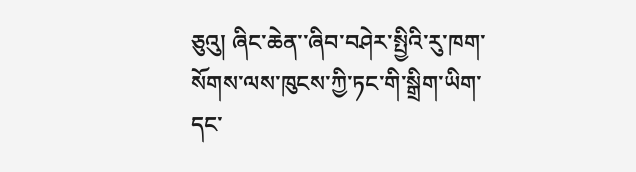ཅུའུ། ཞིང་ཆེན་་ཞིབ་བཤེར་སྤྱིའི་རུ་ཁག་སོགས་ལས་ཁུངས་ཀྱི་ཏང་གི་སྒྲིག་ཡིག་དང་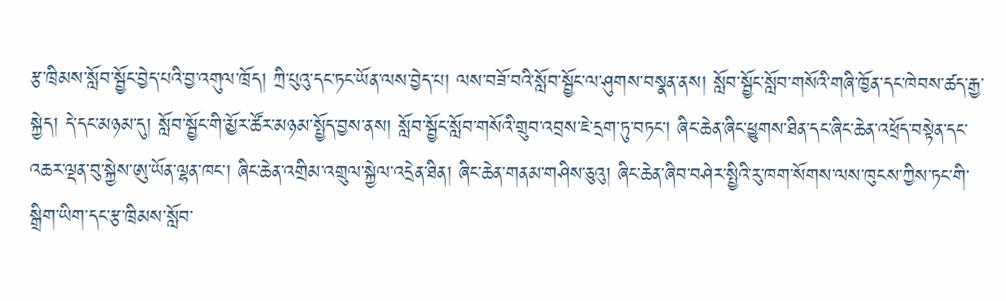རྩ་ཁྲིམས་སློབ་སྦྱོང་བྱེད་པའི་བྱ་འགུལ་ཁྲོད། ཀྲི་པུའུ་དང་ཏང་ཡོན་ལས་བྱེད་པ། ལས་བཟོ་བའི་སློབ་སྦྱོང་ལ་ཤུགས་བསྣན་ནས། སློབ་སྦྱོང་སློབ་གསོའི་གཞི་ཁྱོན་དང་ཁེབས་ཚད་རྒྱ་སྐྱེད། དེ་དང་མཉམ་དུ། སློབ་སྦྱོང་གི་མྱོར་ཚོར་མཉམ་སྤྱོད་བྱས་ནས། སློབ་སྦྱོང་སློབ་གསོའི་གྲུབ་འབྲས་ཇེ་དྲག་ཏུ་བཏང་། ཞིང་ཆེན་ཞིང་ཕྱུགས་ཐིན་དང་ཞིང་ཆེན་འཕྲོད་བསྟེན་དང་འཆར་ལྡན་བུ་སྐྱེས་ཨུ་ཡོན་ལྷན་ཁང་། ཞིང་ཆེན་འགྲིམ་འགྲུལ་སྐྱེལ་འདྲེན་ཐིན། ཞིང་ཆེན་གནམ་གཤིས་ཅུའུ། ཞིང་ཆེན་ཞིབ་བཤེར་སྤྱིའི་རུ་ཁག་སོགས་ལས་ཁུངས་ཀྱིས་ཏང་གི་སྒྲིག་ཡིག་དང་རྩ་ཁྲིམས་སློབ་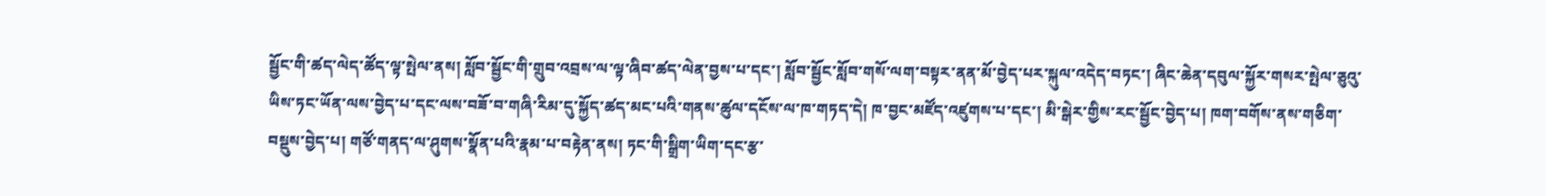སྦྱོང་གི་ཚད་ལེད་ཚོད་ལྟ་སྤེལ་ནས། སློབ་སྦྱོང་གི་གྲུབ་འབྲས་ལ་ལྟ་ཞིབ་ཚད་ལེན་བྱས་པ་དང་། སློབ་སྦྱོང་སློབ་གསོ་ལག་བསྟར་ནན་མོ་བྱེད་པར་སྐུལ་འདེད་བཏང་། ཞིང་ཆེན་དབུལ་སྐྱོར་གསར་སྤེལ་ཅུའུ་ཡིས་ཏང་ཡོན་ལས་བྱེད་པ་དང་ལས་བཟོ་བ་གཞི་རིམ་དུ་སྐྱོད་ཚད་མང་པའི་གནས་ཚུལ་དངོས་ལ་ཁ་གཏད་དེ། ཁ་བྱང་མཛོད་འཛུགས་པ་དང་། མི་སྒེར་གྱིས་རང་སྦྱོང་བྱེད་པ། ཁག་བགོས་ནས་གཅིག་བསྡུས་བྱེད་པ། གཙོ་གནད་ལ་ཤུགས་སྣོན་པའི་རྣམ་པ་བརྟེན་ནས། ཏང་གི་སྒྲིག་ཡིག་དང་རྩ་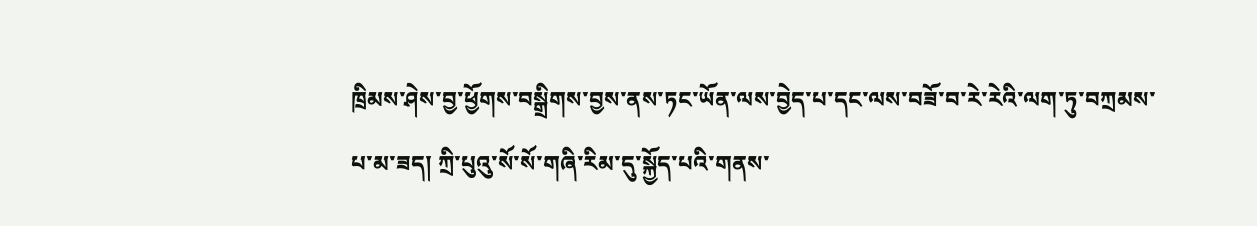ཁྲིམས་ཤེས་བྱ་ཕྱོགས་བསྒྲིགས་བྱས་ནས་ཏང་ཡོན་ལས་བྱེད་པ་དང་ལས་བཟོ་བ་རེ་རེའི་ལག་ཏུ་བཀྲམས་པ་མ་ཟད། ཀྲི་པུའུ་སོ་སོ་གཞི་རིམ་དུ་སྐྱོད་པའི་གནས་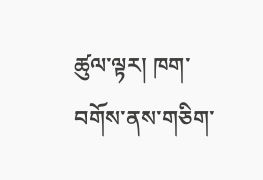ཚུལ་ལྟར། ཁག་བགོས་ནས་གཅིག་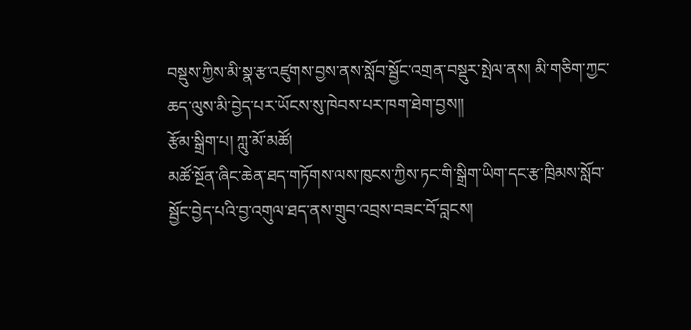བསྡུས་ཀྱིས་མི་སྣ་རྩ་འཛུགས་བྱས་ནས་སློབ་སྦྱོང་འགྲན་བསྡུར་སྤེལ་ནས། མི་གཅིག་ཀྱང་ཆད་ལུས་མི་བྱེད་པར་ཡོངས་སུ་ཁེབས་པར་ཁག་ཐེག་བྱས།།
རྩོམ་སྒྲིག་པ། ཀླུ་མོ་མཚོ།
མཚོ་སྔོན་ཞིང་ཆེན་ཐད་གཏོགས་ལས་ཁུངས་ཀྱིས་ཏང་གི་སྒྲིག་ཡིག་དང་རྩ་ཁྲིམས་སློབ་སྦྱོང་བྱེད་པའི་བྱ་འགུལ་ཐད་ནས་གྲུབ་འབྲས་བཟང་བོ་བླངས།